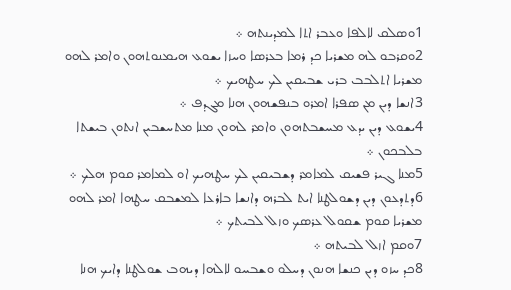1ܘܤܠܩ ܠܐܠܦܐ ܘܥܒܪ ܐܬܐ ܠܡܕܝܢܬܗ ܀
2ܘܩܪܒܘ ܠܗ ܡܫܪܝܐ ܟܕ ܪܡܐ ܒܥܪܤܐ ܘܚܙܐ ܝܫܘܥ ܗܝܡܢܘܬܗܘܢ ܘܐܡܪ ܠܗܘ ܡܫܪܝܐ ܐܬܠܒܒ ܒܪܝ ܫܒܝܩܝܢ ܠܟ ܚܛܗܝܟ ܀
3ܐܢܫܐ ܕܝܢ ܡܢ ܤܦܪܐ ܐܡܪܘ ܒܢܦܫܗܘܢ ܗܢܐ ܡܓܕܦ ܀
4ܝܫܘܥ ܕܝܢ ܝܕܥ ܡܚܫܒܬܗܘܢ ܘܐܡܪ ܠܗܘܢ ܡܢܐ ܡܬܚܫܒܝܢ ܐܢܬܘܢ ܒܝܫܬܐ ܒܠܒܟܘܢ ܀
5ܡܢܐ ܓܝܪ ܦܫܝܩ ܠܡܐܡܪ ܕܫܒܝܩܝܢ ܠܟ ܚܛܗܝܟ ܐܘ ܠܡܐܡܪ ܩܘܡ ܗܠܟ ܀
6ܕܬܕܥܘܢ ܕܝܢ ܕܫܘܠܛܢܐ ܐܝܬ ܠܒܪܗ ܕܐܢܫܐ ܒܐܪܥܐ ܠܡܫܒܩ ܚܛܗܐ ܐܡܪ ܠܗܘ ܡܫܪܝܐ ܩܘܡ ܫܩܘܠ ܥܪܤܟ ܘܙܠ ܠܒܝܬܟ ܀
7ܘܩܡ ܐܙܠ ܠܒܝܬܗ ܀
8ܟܕ ܚܙܘ ܕܝܢ ܟܢܫܐ ܗܢܘܢ ܕܚܠܘ ܘܫܒܚܘ ܠܐܠܗܐ ܕܝܗܒ ܫܘܠܛܢܐ ܕܐܝܟ ܗܢܐ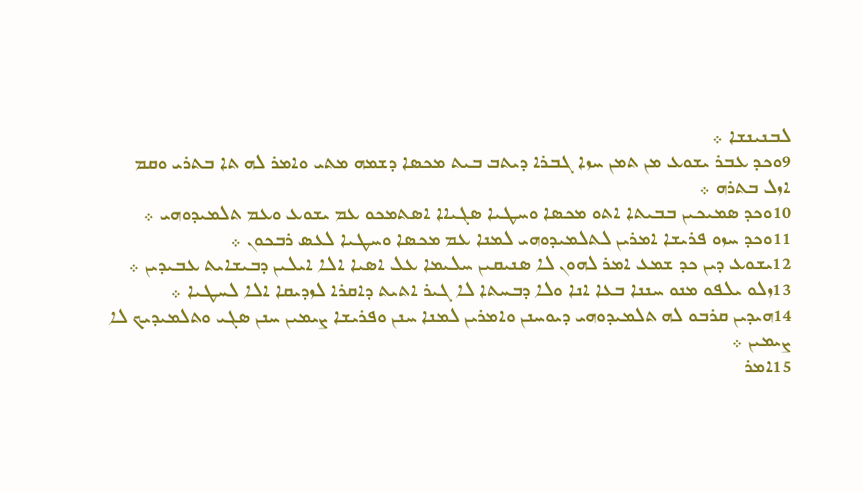ܠܒܢܝܢܫܐ ܀
9ܘܟܕ ܥܒܪ ܝܫܘܥ ܡܢ ܬܡܢ ܚܙܐ ܓܒܪܐ ܕܝܬܒ ܒܝܬ ܡܟܤܐ ܕܫܡܗ ܡܬܝ ܘܐܡܪ ܠܗ ܬܐ ܒܬܪܝ ܘܩܡ ܐܙܠ ܒܬܪܗ ܀
10ܘܟܕ ܤܡܝܟܝܢ ܒܒܝܬܐ ܐܬܘ ܡܟܤܐ ܘܚܛܝܐ ܤܓܝܐܐ ܐܤܬܡܟܘ ܥܡ ܝܫܘܥ ܘܥܡ ܬܠܡܝܕܘܗܝ ܀
11ܘܟܕ ܚܙܘ ܦܪܝܫܐ ܐܡܪܝܢ ܠܬܠܡܝܕܘܗܝ ܠܡܢܐ ܥܡ ܡܟܤܐ ܘܚܛܝܐ ܠܥܤ ܪܒܟܘܢ ܀
12ܝܫܘܥ ܕܝܢ ܟܕ ܫܡܥ ܐܡܪ ܠܗܘܢ ܠܐ ܤܢܝܩܝܢ ܚܠܝܡܐ ܥܠ ܐܤܝܐ ܐܠܐ ܐܝܠܝܢ ܕܒܝܫܐܝܬ ܥܒܝܕܝܢ ܀
13ܙܠܘ ܝܠܦܘ ܡܢܘ ܚܢܢܐ ܒܥܐ ܐܢܐ ܘܠܐ ܕܒܚܬܐ ܠܐ ܓܝܪ ܐܬܝܬ ܕܐܩܪܐ ܠܙܕܝܩܐ ܐܠܐ ܠܚܛܝܐ ܀
14ܗܝܕܝܢ ܩܪܒܘ ܠܗ ܬܠܡܝܕܘܗܝ ܕܝܘܚܢܢ ܘܐܡܪܝܢ ܠܡܢܐ ܚܢܢ ܘܦܪܝܫܐ ܨܝܡܝܢ ܚܢܢ ܤܓܝ ܘܬܠܡܝܕܝܟ ܠܐ ܨܝܡܝܢ ܀
15ܐܡܪ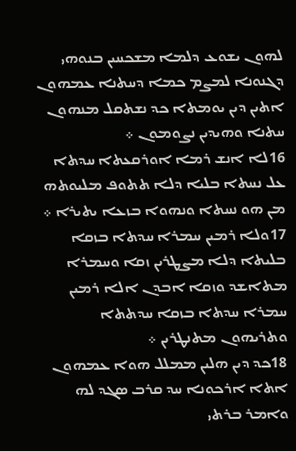ܠܗܘܢ ܝܫܘܥ ܕܠܡܐ ܡܫܟܚܝܢ ܒܢܘܗܝ ܕܓܢܘܢܐ ܠܡܨܡ ܟܡܐ ܕܚܬܢܐ ܥܡܗܘܢ ܐܬܝܢ ܕܝܢ ܝܘܡܬܐ ܟܕ ܢܫܬܩܠ ܡܢܗܘܢ ܚܬܢܐ ܘܗܝܕܝܢ ܢܨܘܡܘܢ ܀
16ܠܐ ܐܢܫ ܪܡܐ ܐܘܪܩܥܬܐ ܚܕܬܐ ܥܠ ܢܚܬܐ ܒܠܝܐ ܕܠܐ ܬܬܘܦ ܡܠܝܘܬܗ ܡܢ ܗܘ ܢܚܬܐ ܘܢܗܘܐ ܒܙܥܐ ܝܬܝܪܐ ܀
17ܘܠܐ ܪܡܝܢ ܚܡܪܐ ܚܕܬܐ ܒܙܩܐ ܒܠܝܬܐ ܕܠܐ ܡܨܛܪܝܢ ܙܩܐ ܘܚܡܪܐ ܡܬܐܫܕ ܘܙܩܐ ܐܒܕܢ ܐܠܐ ܪܡܝܢ ܚܡܪܐ ܚܕܬܐ ܒܙܩܐ ܚܕܬܬܐ ܘܬܪܝܗܘܢ ܡܬܢܛܪܝܢ ܀
18ܟܕ ܕܝܢ ܗܠܝܢ ܡܡܠܠ ܗܘܐ ܥܡܗܘܢ ܐܬܐ ܐܪܟܘܢܐ ܚܕ ܩܪܒ ܤܓܕ ܠܗ ܘܐܡܪ ܒܪܬܝ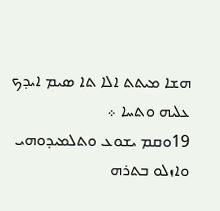ܗܫܐ ܡܝܬܬ ܐܠܐ ܬܐ ܤܝܡ ܐܝܕܟ ܥܠܝܗ ܘܬܚܐ ܀
19ܘܩܡ ܝܫܘܥ ܘܬܠܡܝܕܘܗܝ ܘܐܙܠܘ ܒܬܪܗ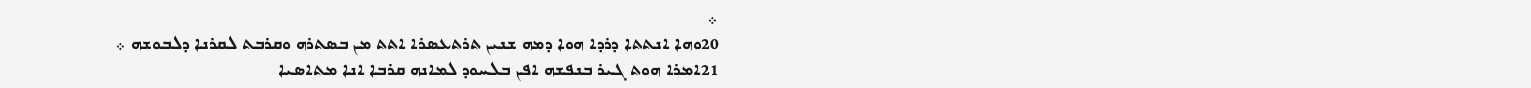܀
20ܘܗܐ ܐܢܬܬܐ ܕܪܕܐ ܗܘܐ ܕܡܗ ܫܢܝܢ ܬܪܬܥܤܪܐ ܐܬܬ ܡܢ ܒܤܬܪܗ ܘܩܪܒܬ ܠܩܪܢܐ ܕܠܒܘܫܗ ܀
21ܐܡܪܐ ܗܘܬ ܓܝܪ ܒܢܦܫܗ ܐܦܢ ܒܠܚܘܕ ܠܡܐܢܗ ܩܪܒܐ ܐܢܐ ܡܬܐܤܝܐ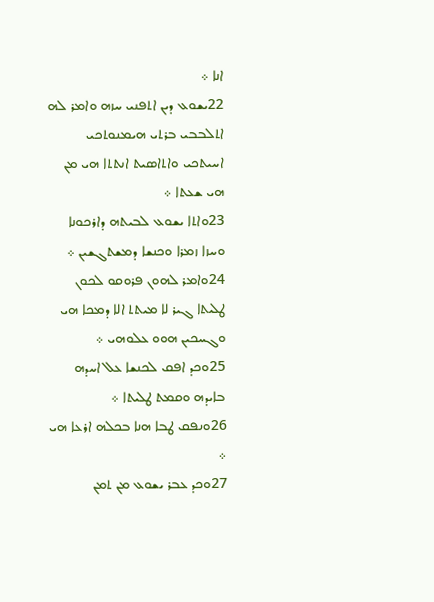ܐܢܐ ܀
22ܝܫܘܥ ܕܝܢ ܐܬܦܢܝ ܚܙܗ ܘܐܡܪ ܠܗ ܐܬܠܒܒܝ ܒܪܬܝ ܗܝܡܢܘܬܟܝ ܐܚܝܬܟܝ ܘܐܬܐܤܝܬ ܐܢܬܬܐ ܗܝ ܡܢ ܗܝ ܫܥܬܐ ܀
23ܘܐܬܐ ܝܫܘܥ ܠܒܝܬܗ ܕܐܪܟܘܢܐ ܘܚܙܐ ܙܡܪܐ ܘܟܢܫܐ ܕܡܫܬܓܫܝܢ ܀
24ܘܐܡܪ ܠܗܘܢ ܦܪܘܩܘ ܠܟܘܢ ܛܠܝܬܐ ܓܝܪ ܠܐ ܡܝܬܬ ܐܠܐ ܕܡܟܐ ܗܝ ܘܓܚܟܝܢ ܗܘܘ ܥܠܘܗܝ ܀
25ܘܟܕ ܐܦܩ ܠܟܢܫܐ ܥܠ ܐܚܕܗ ܒܐܝܕܗ ܘܩܡܬ ܛܠܝܬܐ ܀
26ܘܢܦܩ ܛܒܐ ܗܢܐ ܒܟܠܗ ܐܪܥܐ ܗܝ ܀
27ܘܟܕ ܥܒܪ ܝܫܘܥ ܡܢ ܬܡܢ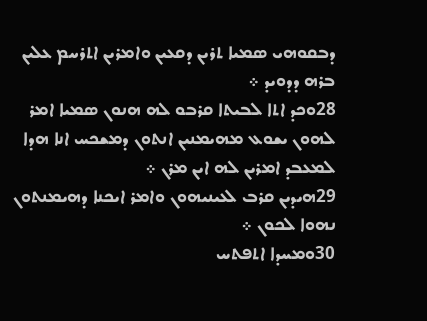ܕܒܩܘܗܝ ܤܡܝܐ ܬܪܝܢ ܕܩܥܝܢ ܘܐܡܪܝܢ ܐܬܪܚܡ ܥܠܝܢ ܒܪܗ ܕܕܘܝܕ ܀
28ܘܟܕ ܐܬܐ ܠܒܝܬܐ ܩܪܒܘ ܠܗ ܗܢܘܢ ܤܡܝܐ ܐܡܪ ܠܗܘܢ ܝܫܘܥ ܡܗܝܡܢܝܢ ܐܢܬܘܢ ܕܡܫܟܚ ܐܢܐ ܗܕܐ ܠܡܥܒܕ ܐܡܪܝܢ ܠܗ ܐܝܢ ܡܪܢ ܀
29ܗܝܕܝܢ ܩܪܒ ܠܥܝܢܝܗܘܢ ܘܐܡܪ ܐܝܟܢܐ ܕܗܝܡܢܬܘܢ ܢܗܘܐ ܠܟܘܢ ܀
30ܘܡܚܕܐ ܐܬܦܬܚ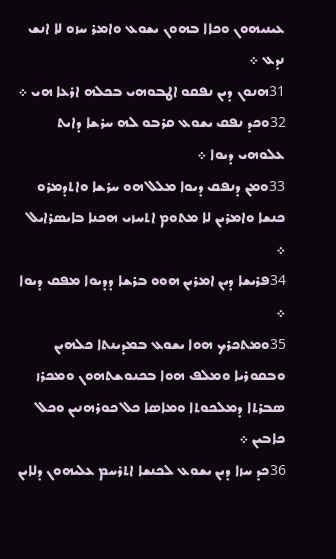ܥܝܢܝܗܘܢ ܘܟܐܐ ܒܗܘܢ ܝܫܘܥ ܘܐܡܪ ܚܙܘ ܠܐ ܐܢܫ ܢܕܥ ܀
31ܗܢܘܢ ܕܝܢ ܢܦܩܘ ܐܛܒܘܗܝ ܒܟܠܗ ܐܪܥܐ ܗܝ ܀
32ܘܟܕ ܢܦܩ ܝܫܘܥ ܩܪܒܘ ܠܗ ܚܪܫܐ ܕܐܝܬ ܥܠܘܗܝ ܕܝܘܐ ܀
33ܘܡܢ ܕܢܦܩ ܕܝܘܐ ܡܠܠ ܗܘ ܚܪܫܐ ܘܐܬܕܡܪܘ ܟܢܫܐ ܘܐܡܪܝܢ ܠܐ ܡܬܘܡ ܐܬܚܙܝ ܗܟܢܐ ܒܐܝܤܪܐܝܠ ܀
34ܦܪܝܫܐ ܕܝܢ ܐܡܪܝܢ ܗܘܘ ܒܪܫܐ ܕܕܝܘܐ ܡܦܩ ܕܝܘܐ ܀
35ܘܡܬܟܪܟ ܗܘܐ ܝܫܘܥ ܒܡܕܝܢܬܐ ܟܠܗܝܢ ܘܒܩܘܪܝܐ ܘܡܠܦ ܗܘܐ ܒܟܢܘܫܬܗܘܢ ܘܡܟܪܙ ܤܒܪܬܐ ܕܡܠܟܘܬܐ ܘܡܐܤܐ ܟܠ ܟܘܪܗܢܝܢ ܘܟܠ ܟܐܒܝܢ ܀
36ܟܕ ܚܙܐ ܕܝܢ ܝܫܘܥ ܠܟܢܫܐ ܐܬܪܚܡ ܥܠܝܗܘܢ ܕܠܐܝܢ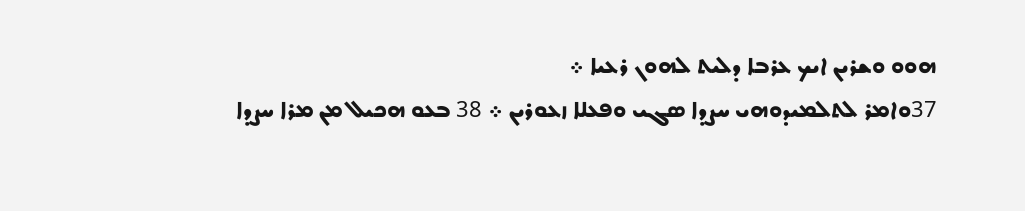ܗܘܘ ܘܫܪܝܢ ܐܝܟ ܥܪܒܐ ܕܠܝܬ ܠܗܘܢ ܪܥܝܐ ܀
37ܘܐܡܪ ܠܬܠܡܝܕܘܗܝ ܚܨܕܐ ܤܓܝ ܘܦܥܠܐ ܙܥܘܪܝܢ ܀ 38 ܒܥܘ ܗܟܝܠ ܡܢ ܡܪܐ ܚܨܕܐ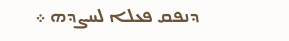ܕܢܦܩ ܦܥܠܐ ܠܚܨܕܗ ܀